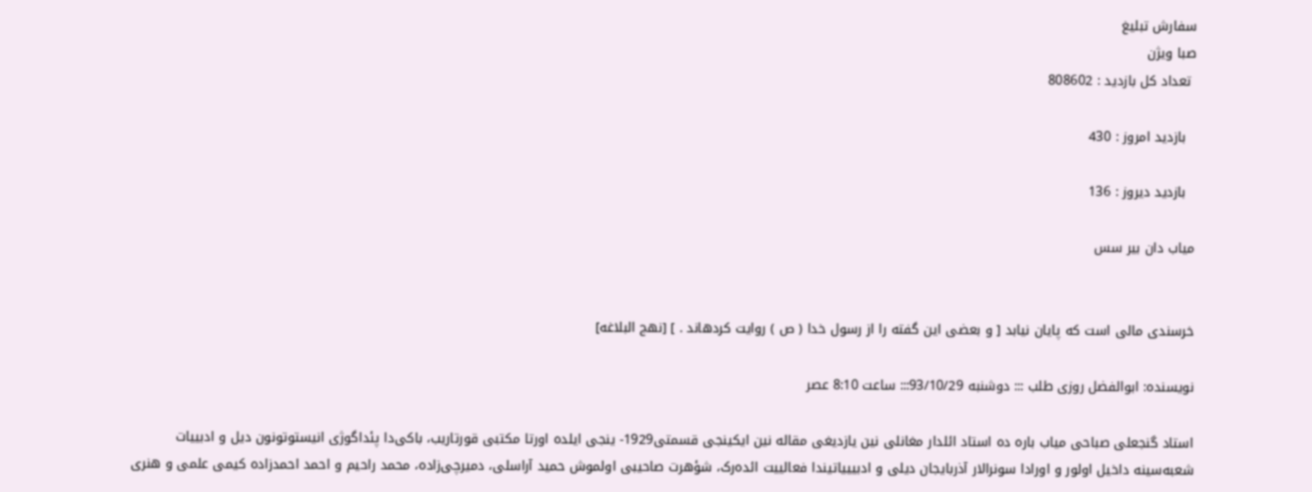سفارش تبلیغ
صبا ویژن
 تعداد کل بازدید : 808602

  بازدید امروز : 430

  بازدید دیروز : 136

میاب دان بیر سس


خرسندى مالى است که پایان نیابد [ و بعضى این گفته را از رسول خدا ( ص ) روایت کردهاند . ] [نهج البلاغه]

نویسنده: ابوالفضل روزی طلب ::: دوشنبه 93/10/29::: ساعت 8:10 عصر

استاد گنجعلی صباحی میاب باره ده استاد ائلدار مغانلی نین یازدیغی مقاله نین ایکینجی قسمتی1929- ینجی ایلده اورتا مکتبی قورتاریب، باکی‌دا پئداگوژی انیستوتونون دیل و ادبییات شعبه‌سینه داخیل اولور و اورادا سونرالار آذربایجان دیلی و ادبیییاتیندا فعالییت ائده‌رک، شؤهرت صاحیبی اولموش حمید آراسلی، دمیرچی‌زاده، محمد راحیم و احمد احمدزاده کیمی علمی و هنری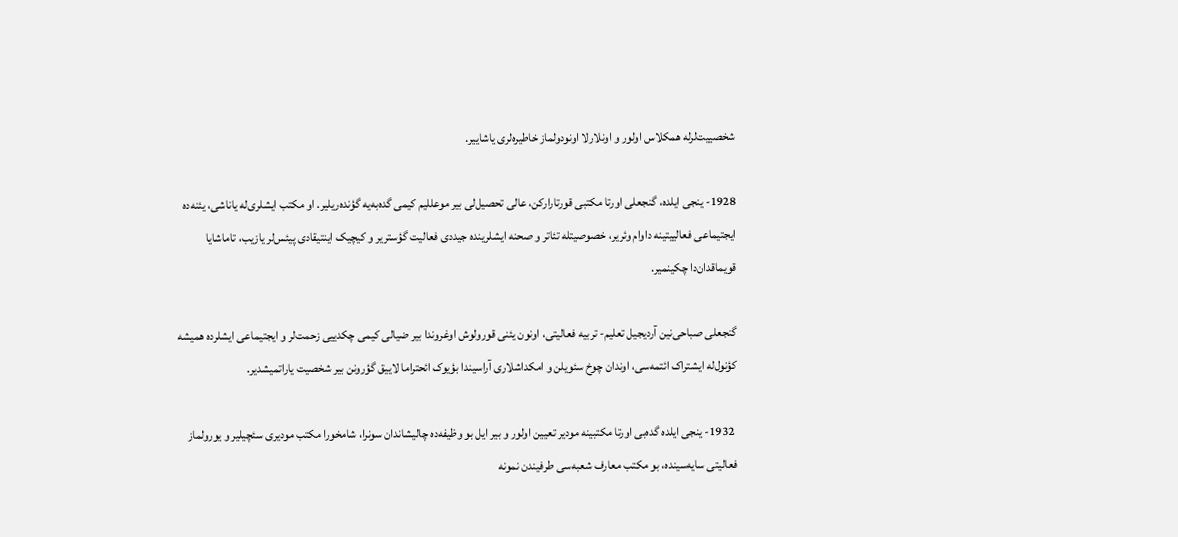شخصییت‌لرله همکلاس اولور و اونلارلا اونودولماز خاطیره‌لری یاشاییر.

1928- ینجی ایلده، گنجعلی اورتا مکتبی قورتارارکن، عالی تحصیل‌لی بیر موعللیم کیمی گده‌به‌یه گؤنده‌ریلیر. او مکتب ایشلری‌له یاناشی، یئنه‌ده ایجتیماعی فعالییتینه داوام وئریر، خصوصیتله تئاتر و صحنه ایشلرینده جیددی فعالیت گؤستریر و کیچیک اینتیقادی پیئس‌لر یازیب، تاماشایا قویماقدان‌دا چکینمیر.

گنجعلی صباحی‌نین آردیجیل تعلیم- تربیه فعالیتی، اونون یئنی قورولوش اوغروندا بیر ضیالی کیمی چکدییی زحمت‌لر و ایجتیماعی ایشلرده همیشه کؤنول‌له ایشتراک ائتمه‌سی، اوندان چوخ سئویلن و امکداشلاری آراسیندا بؤیوک ائحتراما لاییق گؤرونن بیر شخصیت یاراتمیشدیر.

 1932- ینجی ایلده گده‌بی اورتا مکتبینه مودیر تعیین اولور و بیر ایل بو وظیفه‌ده چالیشاندان سونرا، شامخورا مکتب مودیری سئچیلیر و یورولماز فعالیتی سایه‌سینده، بو مکتب معارف شعبه‌سی طرفیندن نمونه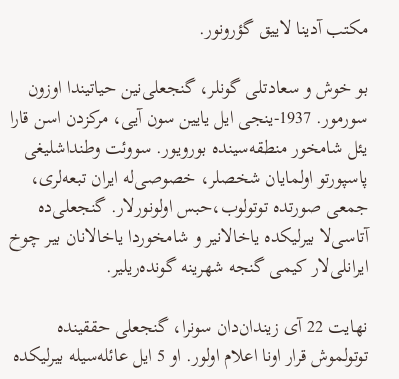مکتب آدینا لاییق گؤرونور.

بو خوش و سعادتلی گونلر، گنجعلی‌نین حیاتیندا اوزون سورمور. 1937-ینجی ایل یایین سون آیی، مرکز‌دن اسن قارا‌ یئل شامخور منطقه‌سینده بورویور. سووئت وطنداشلیغی پاسپورتو اولمایان شخصلر، خصوصی‌له ایران تبعه‌لری، جمعی صورتده توتولوب،حبس اولونورلار. گنجعلی‌ده آتاسی‌لا بیرلیکده یاخالانیر و شامخوردا یاخالانان بیر چوخ ایرانلی‌لار کیمی گنجه شهرینه گونده‌ریلیر.

نهایت 22 آی زیندان‌دان سونرا، گنجعلی حققینده توتولموش قرار اونا اعلام اولور. او 5 ایل عائله‌سیله بیرلیکده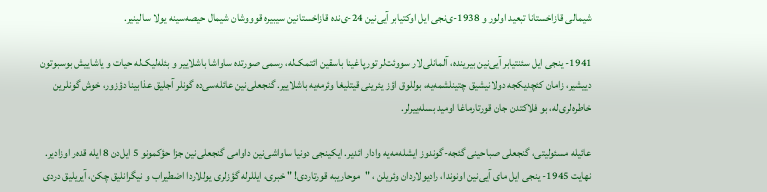شیمالی قازاخستانا تبعید اولور و 1938-ی‌نجی ایل اوکتیابر آیی‌نین 24-ی‌نده قازاخستانین سیبیره قوووشان شیمال حیصه‌سینه یولا سالینیر.

1941- ینجی ایل سئنتیابر آیی‌نین بیرینده، آلمانلی‌لار سووئت‌لر تورپاغینا باسقین ائتمک‌له، رسمی صورتده ساواشا باشلاییر و بئله‌لیک‌له حیات و یاشاییش بوسبوتون دییشیر، زامان کئچدیکجه دولانیشیق چتینلشمه‌یه، بوللوق اؤز یئرینی قیتلیغا وئرمه‌یه باشلاییر. گنجعلی‌نین عائله‌سی‌ده گونلر آجلیق عذابینا دؤزور، خوش گونلرین خاطره‌لری‌له، بو فلاکتدن جان قورتارماغا اومید بسله‌ییرلر.

عائیله مسئولیتی، گنجعلی صباحینی گئجه-گوندوز ایشله‌مه‌یه وادار ائدیر. ایکینجی دونیا ساواشی‌نین داوامی گنجعلی‌نین جزا حؤکمونو 5 ایل‌دن 8 ایله قده‌ر اوزادیر. نهایت 1945- ینجی ایل مای آیی‌نین اونوندا، رادیولاردان وئریلن ، "موحاریبه قورتاردی! " خبری، ایللرله گؤزلری یوللاردا اضطیراب و نیگرانلیق چکن، آیریلیق دردی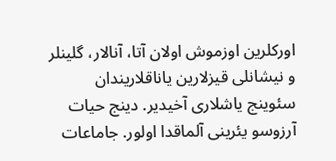اورکلرین اوزموش اولان آتا، آنالار، گلینلر و نیشانلی قیزلارین یاناقلاریندان سئوینج یاشلاری آخیدیر. دینج حیات آرزوسو یئرینی آلماقدا اولور. جاماعات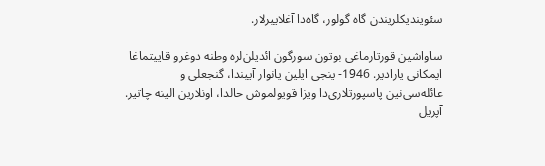سئویندیکلریندن گاه گولور، گاه‌دا آغلاییرلار.

ساواشین قورتارماغی بوتون سورگون ائدیلن‌لره وطنه دوغرو قاییتماغا ایمکانی یارادیر. 1946- ینجی ایلین یانوار آییندا، گنجعلی و عائله‌سی‌نین پاسپورتلاری‌دا ویزا قویولموش حالدا، اونلارین الینه چاتیر. آپریل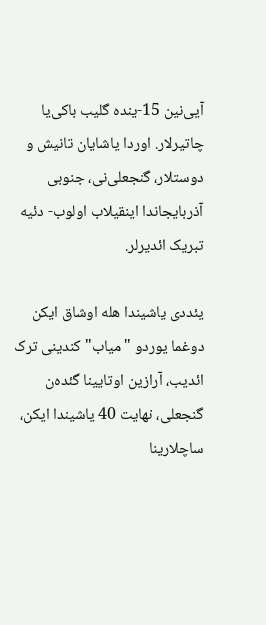آیی‌نین 15-ینده گلیب باکی‌یا چاتیرلار. اوردا یاشایان تانیش و دوستلار، گنجعلی‌نی، جنوبی آذربایجاندا اینقیلاب اولوب- دئیه تبریک ائدیرلر.

یئددی یاشیندا هله اوشاق ایکن دوغما یوردو "میاب" کندینی ترک ائدیب، آرازین اوتایینا گئده‌ن گنجعلی، نهایت 40 یاشیندا ایکن، ساچلارینا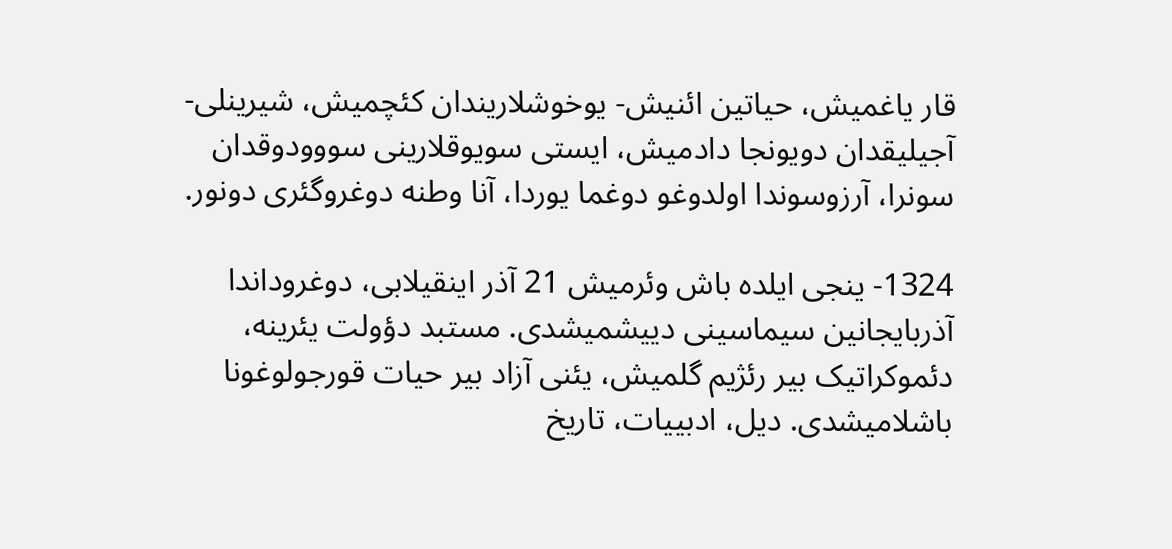قار یاغمیش، حیاتین ائنیش- یوخوشلاریندان کئچمیش، شیرینلی-آجیلیقدان دویونجا دادمیش، ایستی سویوقلارینی سووودوقدان سونرا، آرزوسوندا اولدوغو دوغما یوردا، آنا وطنه دوغروگئری دونور.

1324- ینجی ایلده باش وئرمیش 21 آذر اینقیلابی، دوغروداندا آذربایجانین سیماسینی دییشمیشدی. مستبد دؤولت یئرینه، دئموکراتیک بیر رئژیم گلمیش، یئنی آزاد بیر حیات قورجولوغونا باشلامیشدی. دیل، ادبییات، تاریخ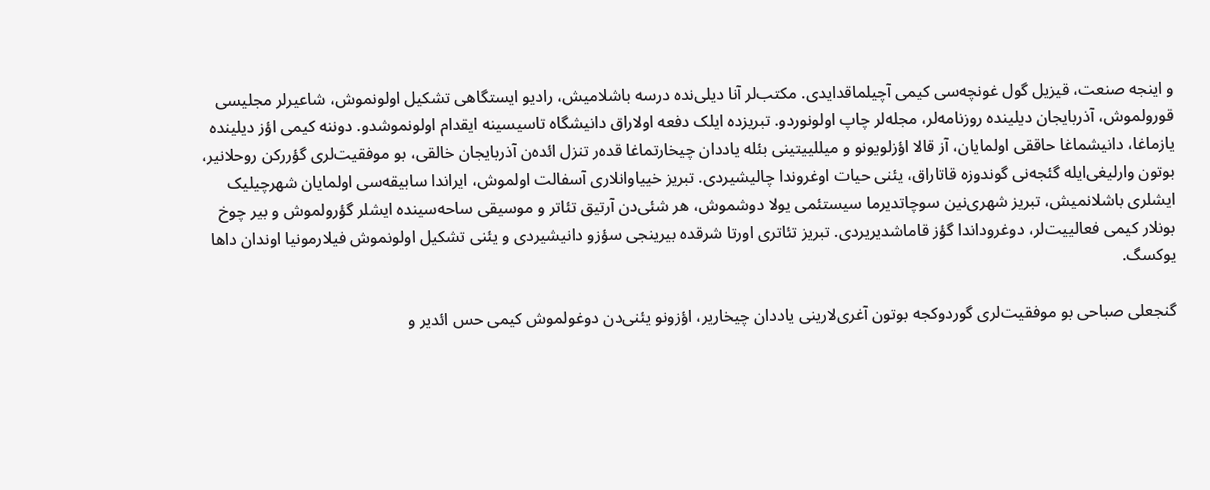و اینجه صنعت، قیزیل گول غونچه‌سی کیمی آچیلماقدایدی. مکتب‌لر آنا دیلی‌نده درسه باشلامیش، رادیو ایستگاهی تشکیل اولونموش، شاعیرلر مجلیسی قورولموش، آذربایجان دیلینده روزنامه‌لر، مجله‌لر چاپ اولونوردو. تبریز‌ده ایلک دفعه اولاراق دانیشگاه تاسیسینه ایقدام اولونموشدو. دوننه کیمی اؤز دیلینده یازماغا، دانیشماغا حاققی اولمایان، آز قالا اؤزلویونو و میللییتینی بئله یاددان چیخارتماغا قده‌ر تنزل ائده‌ن آذربایجان خالقی، بو موفقیت‌لری گؤررکن روحلانیر، بوتون وارلیغی‌ایله گئجه‌نی گوندوزه قاتاراق، یئنی حیات اوغروندا چالیشیردی. تبریز خییاوانلاری آسفالت اولموش، ایراندا سابیقه‌سی اولمایان شهرچیلیک ایشلری باشلانمیش، تبریز شهری‌نین سوچاتدیرما سیستئمی یولا دوشموش، هر شئی‌دن آرتیق تئاتر و موسیقی ساحه‌سینده ایشلر گؤرولموش و بیر چوخ بونلار کیمی فعالییت‌لر، دوغروداندا گؤز قاماشدیریردی. تبریز تئاتری اورتا شرقده بیرینجی سؤزو دانیشیردی و یئنی تشکیل اولونموش فیلارمونیا اوندان داها یوکسگ.

گنجعلی صباحی بو موفقیت‌لری گوردوکجه بوتون آغری‌لارینی یاددان چیخاریر، اؤزونو یئنی‌دن دوغولموش کیمی حس ائدیر و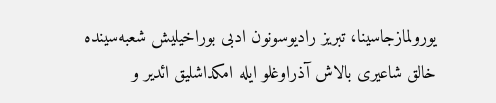یورولمازجاسینا، تبریز رادیوسونون ادبی بوراخیلیش شعبه‌سینده خالق شاعیری بالاش آذراوغلو ایله امکداشلیق ائدیر و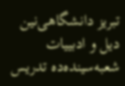تبریز دانشگاهی‌نین دیل و ادبییات شعبه‌سینده‌ده تدریس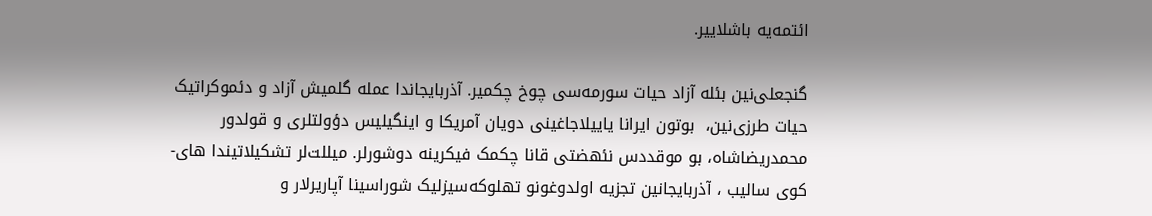ائتمه‌یه باشلاییر.

گنجعلی‌نین بئله آزاد حیات سورمه‌سی چوخ چکمیر. آذربایجاندا عمله گلمیش آزاد و دئموکراتیک حیات طرزی‌نین،  بوتون ایرانا یاییلاجاغینی دویان آمریکا و اینگیلیس دؤولتلری و قولدور محمدریضاشاه، بو موقددس نئهضتی قانا چکمک فیکرینه دوشورلر. میللت‌لر تشکیلاتیندا های- کوی سالیب ، آذربایجانین تجزیه اولدوغونو تهلوکه‌سیزلیک شوراسینا آپاریرلار و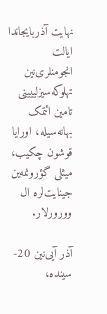نهایت آذربایجاندا ایالت انجومنلری‌نین تهلوکه‌سیزلییینی تامین ائتمک بهانه‌سیله، اورایا  قوشون چکیب، میثلی گؤرونمه‌ین جینایت‌لره ال وورورلار.

آذر آیی‌نین 20- سینده،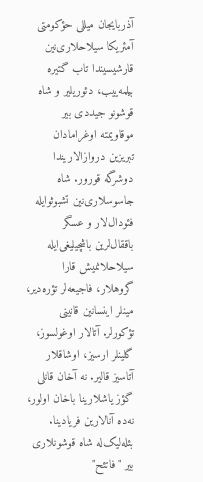آذربایجان میللی حؤکومتی آمئریکا سیلاحلاری‌نین قارشیسیندا تاب گتیره بیلمه‌ییب، دئوریلیر و شاه قوشونو جیددی بیر موقاویمته اوغرامادان تبریزین دروازالاریندا دوشرگه قورور. شاه جاسوسلاری‌نین تشبوثوایله فئودال‌لار و عسگر باققال‌لرین باشچیلیغی‌ایله سیلاحلانمیش قارا گروهلار، فاجیعه‌لر تؤره‌دیر، مینلر اینسانین قانینی تؤکورلر. آتالار اوغولسوز، گلینلر ارسیز، اوشاقلار آتاسیز قالیر. نه آخان قانلی گؤز یاشلارینا باخان اولور، نه‌ده آنالارین فریادینا. بئله‌لیک‌له شاه قوشونلاری بیر "فاتئح"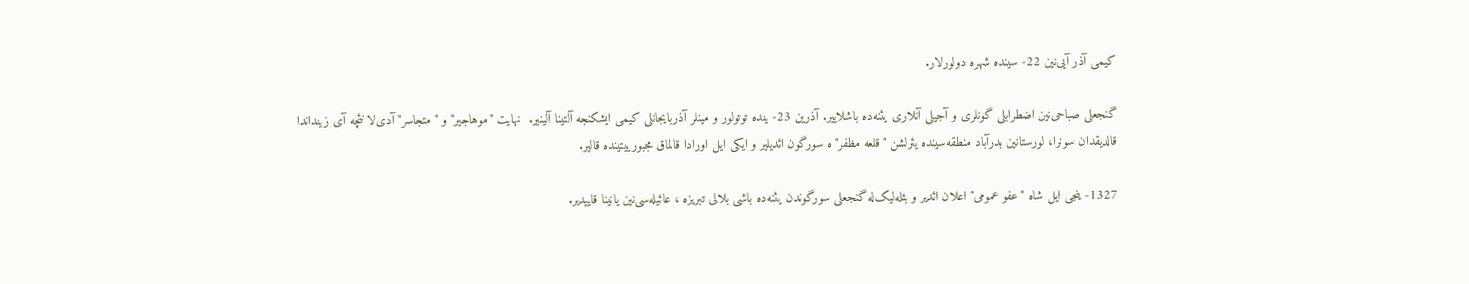کیمی آذر آیی‌نین 22- سینده شهره دولورلار.

گنجعلی صباحی‌نین اضطرابلی گونلری و آجیلی آنلاری یئنه‌ده باشلاییر. آذرین 23- ینده توتولور و مینلر آذربایجانلی کیمی ایشکنجه آلتینا آلینیر.  نهایت "موهاجیر" و "متجاسر" آدی‌لا نئچه آی زینداندا قالدیقدان سونرا، لورستانین بدرآباد منطقه‌سینده یئرلشن "قلعه مظفر"ه سورگون ائدیلیر و ایکی ایل اورادا قالماق مجبورییتینده قالیر.

1327- ینجی ایل شاه "عفو عمومی" اعلان ائدیر و بئله‌لیک‌له گنجعلی سورگوندن یئنه‌ده باشی بلالی تبریزه ، عائیله‌سی‌نین یانینا قاییدیر.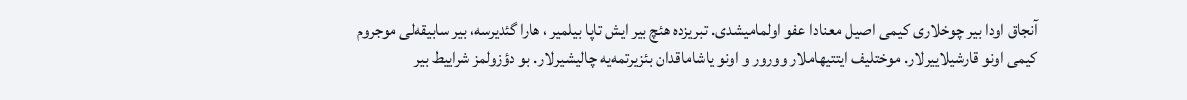آنجاق اودا بیر چوخلاری کیمی اصیل معنادا عفو اولمامیشدی. تبریزده هئچ بیر ایش تاپا بیلمیر ، هارا گئدیرسه، بیر سابیقه‌لی موجروم کیمی اونو قارشیلاییرلار. موختلیف ایتتیهاملار وورور و اونو یاشاماقدان بئزیرتمه‌یه چالیشیرلار. بو دؤزولمز شراییط بیر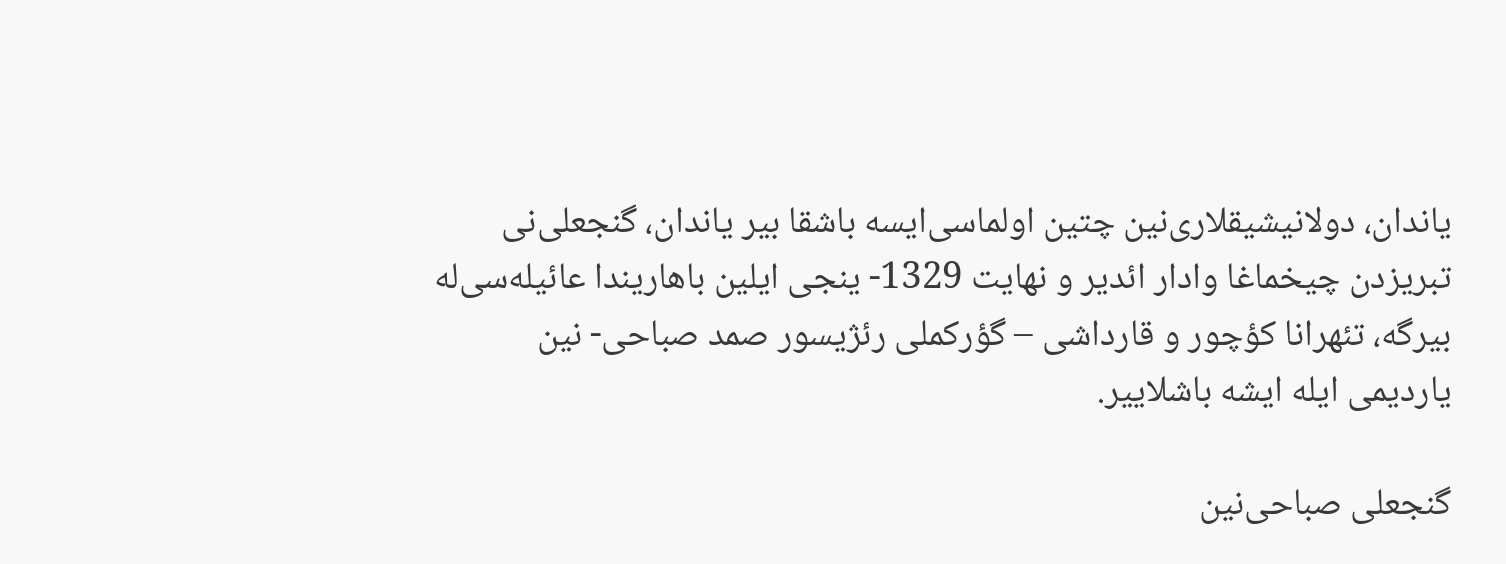یاندان، دولانیشیقلاری‌نین چتین اولماسی‌ایسه باشقا بیر یاندان، گنجعلی‌نی تبریزدن چیخماغا وادار ائدیر و نهایت 1329- ینجی ایلین باهاریندا عائیله‌سی‌له بیرگه، تئهرانا کؤچور و قارداشی – گؤرکملی رئژیسور صمد صباحی- نین یاردیمی ایله ایشه باشلاییر.

گنجعلی صباحی‌نین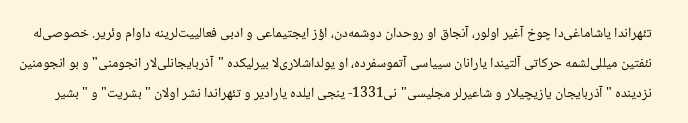تئهراندا یاشاماغی‌دا چوخ آغیر اولور، آنجاق او روحدان دوشمه‌دن، اؤز ایجتیماعی و ادبی فعالییت‌لرینه داوام وئریر. خصوصی‌له نئفتین میللی‌لشمه حرکاتی آلتیندا یارانان سییاسی آتموسفرده، او یولداشلاری‌لا بیرلیکده "آذربایجانلی‌لار انجومنی" و بو انجومنین نزدینده " آذربایجان یازیچیلار و شاعیرلر مجلیسی"نی1331- ینجی ایلده یارادیر و تئهراندا نشر اولان "بشریت" و "بشیر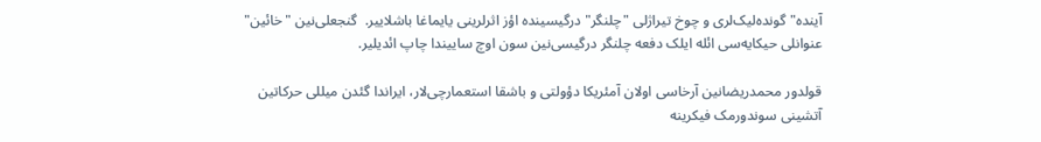آینده" گونده‌لیک‌لری و چوخ تیراژلی "چلنگر" درگیسینده اؤز اثرلرینی یایماغا باشلاییر.  گنجعلی‌نین "خائین" عنوانلی حیکایه‌سی ائله ایلک دفعه چلنگر درگیسی‌نین سون اوچ ساییندا چاپ ائدیلیر.

قولدور محمدریضانین آرخاسی اولان آمئریکا دؤولتی و باشقا استعمارچی‌لار، ایراندا گئدن میللی حرکاتین آتشینی سوندورمک فیکرینه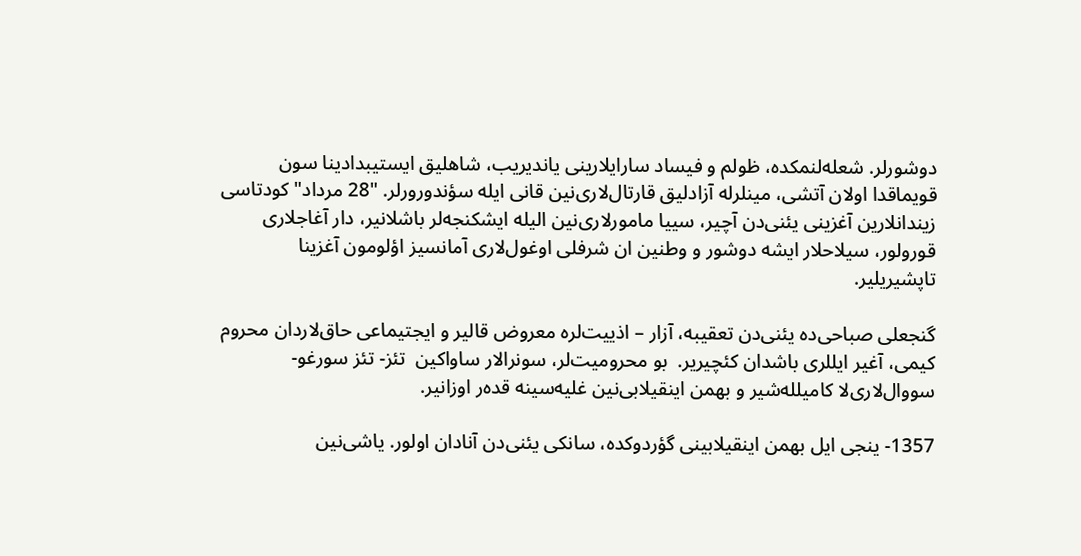دوشورلر. شعله‌لنمکده، ظولم و فیساد سارایلارینی یاندیریب، شاهلیق ایستیبدادینا سون قویماقدا اولان آتشی، مینلرله آزادلیق قارتال‌لاری‌نین قانی ایله سؤندورورلر. "28 مرداد" کودتاسی زیندانلارین آغزینی یئنی‌دن آچیر، سییا مامورلاری‌نین الیله ایشکنجه‌لر باشلانیر، دار آغاجلاری قورولور، سیلاحلار ایشه دوشور و وطنین ان شرفلی اوغول‌لاری آمانسیز اؤلومون آغزینا تاپشیریلیر.

گنجعلی صباحی‌ده یئنی‌دن تعقیبه، آزار – اذییت‌لره معروض قالیر و ایجتیماعی حاق‌لاردان محروم کیمی، آغیر ایللری باشدان کئچیریر.  بو محرومیت‌لر، سونرالار ساواکین  تئز- تئز سورغو- سووال‌لاری‌لا کامیلله‌شیر و بهمن اینقیلابی‌نین غلیه‌سینه قده‌ر اوزانیر.

1357- ینجی ایل بهمن اینقیلابینی گؤردوکده، سانکی یئنی‌دن آنادان اولور. یاشی‌نین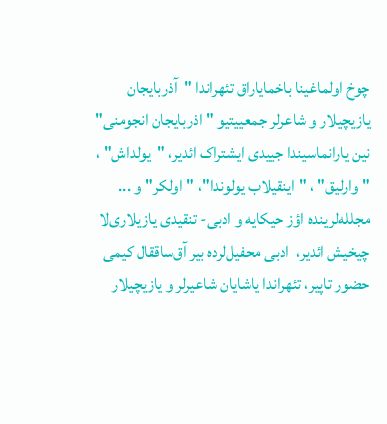چوخ اولماغینا باخمایاراق تئهراندا "آذربایجان یازیچیلار و شاعرلر جمعییتیو " اذربایجان انجومنی" نین یارانماسیندا جییدی ایشتراک ائدیر، "یولداش" ، "وارلیق" ، "اینقیلاب یولوندا"، "اولکر" و ...  مجلله‌لرینده اؤز حیکایه و ادبی- تنقیدی یازیلاری‌لا چیخیش ائدیر،  ادبی محفیل‌لرده بیر آق‌ساققال کیمی حضور تاپیر، تئهراندا یاشایان شاعیرلر و یازیچیلار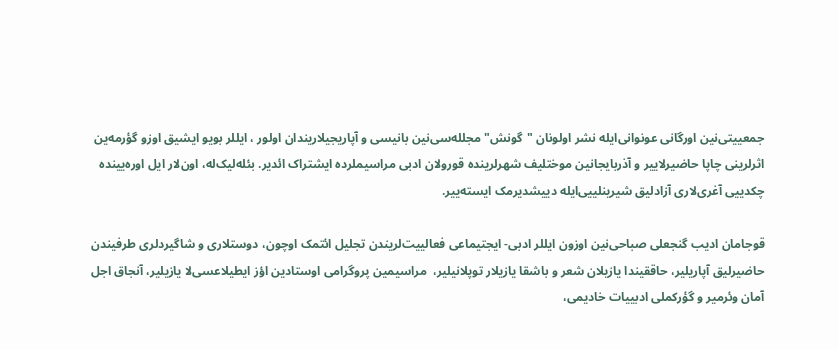جمعییتی‌نین اورگانی عونوانی‌ایله نشر اولونان "گونش" مجلله‌سی‌نین بانیسی و آپاریجیلاریندان اولور ، ایللر بویو ایشیق اوزو گؤرمه‌ین اثرلرینی چاپا حاضیرلاییر و آذربایجانین موختلیف شهرلرینده قورولان ادبی مراسیملرده ایشتراک ائدیر. بئله‌لیک‌له، اون‌لار ایل اوره‌یینده چکدییی آغری‌لاری آزادلیق شیرینلییی‌ایله دییشدیرمک ایسته‌ییر.

قوجامان ادیب گنجعلی صباحی‌نین اوزون ایللر ادبی- ایجتیماعی فعالییت‌لریندن تجلیل ائتمک اوچون، دوستلاری و شاگیردلری طرفیندن حاضیرلیق آپاریلیر، حاققیندا یازیلان شعر و باشقا یازیلار توپلانیلیر،  مراسیمین پروگرامی اوستادین اؤز ایطیلاعسی‌لا یازیلیر، آنجاق اجل آمان وئرمیر و گؤرکملی ادبییات خادیمی،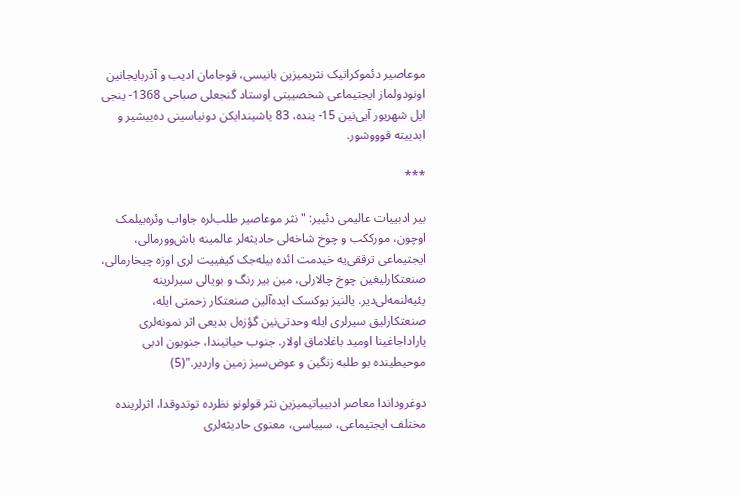موعاصیر دئموکراتیک نثریمیزین بانیسی، قوجامان ادیب و آذربایجانین اونودولماز ایجتیماعی شخصییتی اوستاد گنجعلی صباحی 1368- ینجی ایل شهریور آیی‌نین 15- ینده، 83 یاشیندایکن دونیاسینی ده‌ییشیر و ابدییته قوووشور.

***

بیر ادبییات عالیمی دئییر: "نثر موعاصیر طلب‌لره جاواب وئره‌بیلمک اوچون، مورککب و چوخ شاخه‌لی حادیثه‌لر عالمینه باش‌وورمالی، ایجتیماعی ترققی‌یه خیدمت ائده بیله‌جک کیفییت لری اوزه چیخارمالی، صنعتکارلیغین چوخ چالارلی، مین بیر رنگ و بویالی سیرلرینه یئیه‌لنمه‌لی‌دیر. یالنیز یوکسک ایده‌‌آلین صنعتکار زحمتی ایله، صنعتکارلیق سیرلری ایله وحدتی‌نین گؤزه‌ل بدیعی اثر نمونه‌لری یاراداجاغینا اومید باغلاماق اولار. جنوب حیاتیندا، جنوبون ادبی موحیطینده بو طلبه زنگین و عوض‌سیز زمین واردیر."(5)

دوغروداندا معاصر ادبییاتیمیزین نثر قولونو نظرده توتدوقدا، اثرلرینده مختلف ایجتیماعی، سییاسی، معنوی حادیثه‌لری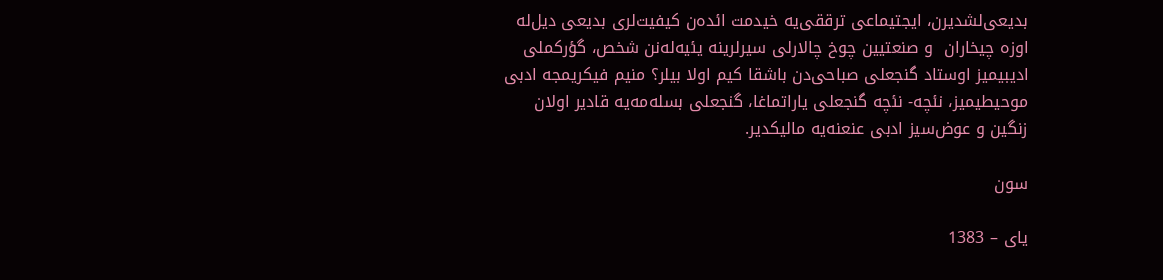بدیعی‌لشدیرن، ایجتیماعی ترققی‌یه خیدمت ائده‌ن کیفیت‌لری بدیعی دیل‌له اوزه چیخاران  و صنعتیین چوخ چالارلی سیرلرینه یئیه‌له‌نن شخص، گؤرکملی ادیبیمیز اوستاد گنجعلی صباحی‌دن باشقا کیم اولا بیلر؟ منیم فیکریمجه ادبی موحیطیمیز، نئچه- نئچه گنجعلی یاراتماغا، گنجعلی بسله‌مه‌یه قادیر اولان زنگین و عوض‌سیز ادبی عنعنه‌یه مالیکدیر.

سون

یای – 1383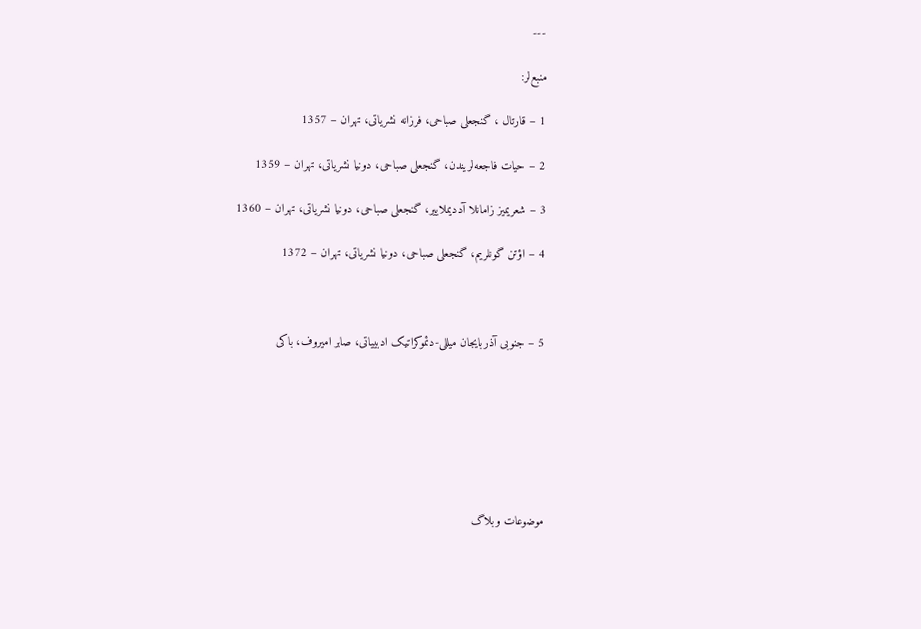---

منبع‌لر:

1 – قارتال ، گنجعلی صباحی، فرزانه نشریاتی، تهران – 1357

2 – حیات فاجعه‌لریندن، گنجعلی صباحی، دونیا نشریاتی، تهران – 1359

3 – شعریمیز زامانلا آددیملاییر، گنجعلی صباحی، دونیا نشریاتی، تهران – 1360

4 – اؤتن گونلریم، گنجعلی صباحی، دونیا نشریاتی، تهران – 1372



5 – جنوبی آذربایجان میللی-دئموکراتیک ادبییاتی، صابر امیروف، باکی







موضوعات وبلاگ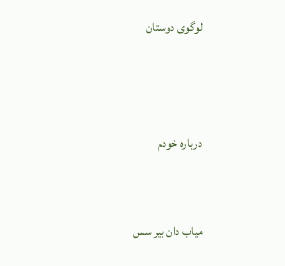لوگوی دوستان



درباره خودم


میاب دان بیر سس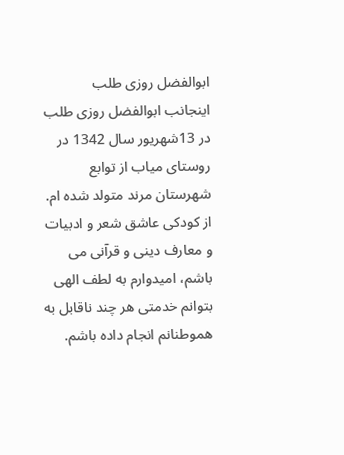ابوالفضل روزی طلب
اینجانب ابوالفضل روزی طلب در 13شهریور سال 1342 در روستای میاب از توابع شهرستان مرند متولد شده ام. از کودکی عاشق شعر و ادبیات و معارف دینی و قرآنی می باشم، امیدوارم به لطف الهی بتوانم خدمتی هر چند ناقابل به هموطنانم انجام داده باشم.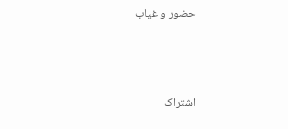حضور و غیاب



اشتراک